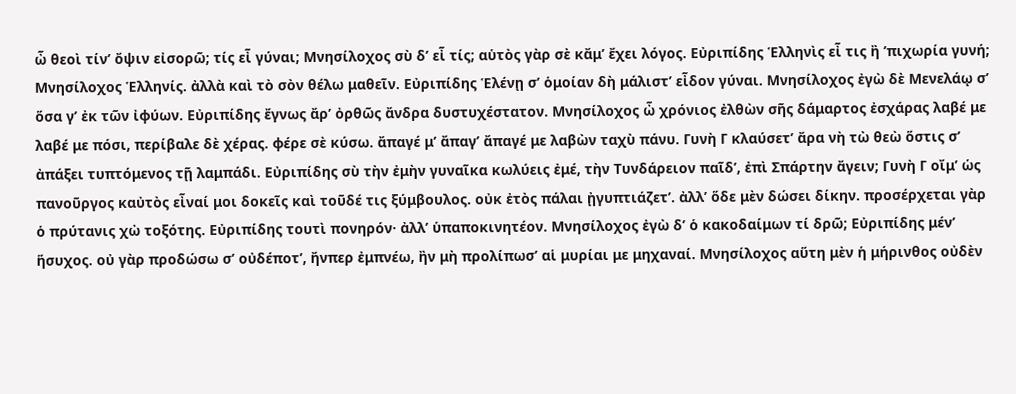ὦ θεοὶ τίνʼ ὄψιν εἰσορῶ; τίς εἶ γύναι; Μνησίλοχος σὺ δʼ εἶ τίς; αὑτὸς γὰρ σὲ κἄμʼ ἔχει λόγος. Εὐριπίδης Ἑλληνὶς εἶ τις ἢ ʼπιχωρία γυνή; Μνησίλοχος Ἑλληνίς. ἀλλὰ καὶ τὸ σὸν θέλω μαθεῖν. Εὐριπίδης Ἑλένῃ σʼ ὁμοίαν δὴ μάλιστʼ εἶδον γύναι. Μνησίλοχος ἐγὼ δὲ Μενελάῳ σʼ ὅσα γʼ ἐκ τῶν ἰφύων. Εὐριπίδης ἔγνως ἄρʼ ὀρθῶς ἄνδρα δυστυχέστατον. Μνησίλοχος ὦ χρόνιος ἐλθὼν σῆς δάμαρτος ἐσχάρας λαβέ με λαβέ με πόσι, περίβαλε δὲ χέρας. φέρε σὲ κύσω. ἄπαγέ μʼ ἄπαγʼ ἄπαγέ με λαβὼν ταχὺ πάνυ. Γυνὴ Γ κλαύσετʼ ἄρα νὴ τὼ θεὼ ὅστις σʼ ἀπάξει τυπτόμενος τῇ λαμπάδι. Εὐριπίδης σὺ τὴν ἐμὴν γυναῖκα κωλύεις ἐμέ, τὴν Τυνδάρειον παῖδʼ, ἐπὶ Σπάρτην ἄγειν; Γυνὴ Γ οἴμʼ ὡς πανοῦργος καὐτὸς εἶναί μοι δοκεῖς καὶ τοῦδέ τις ξύμβουλος. οὐκ ἐτὸς πάλαι ᾐγυπτιάζετʼ. ἀλλʼ ὅδε μὲν δώσει δίκην. προσέρχεται γὰρ ὁ πρύτανις χὠ τοξότης. Εὐριπίδης τουτὶ πονηρόν· ἀλλʼ ὑπαποκινητέον. Μνησίλοχος ἐγὼ δʼ ὁ κακοδαίμων τί δρῶ; Εὐριπίδης μένʼ ἥσυχος. οὐ γὰρ προδώσω σʼ οὐδέποτʼ, ἤνπερ ἐμπνέω, ἢν μὴ προλίπωσʼ αἱ μυρίαι με μηχαναί. Μνησίλοχος αὕτη μὲν ἡ μήρινθος οὐδὲν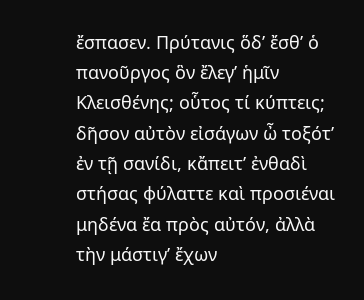ἔσπασεν. Πρύτανις ὅδʼ ἔσθʼ ὁ πανοῦργος ὃν ἔλεγʼ ἡμῖν Κλεισθένης; οὗτος τί κύπτεις; δῆσον αὐτὸν εἰσάγων ὦ τοξότʼ ἐν τῇ σανίδι, κἄπειτʼ ἐνθαδὶ στήσας φύλαττε καὶ προσιέναι μηδένα ἔα πρὸς αὐτόν, ἀλλὰ τὴν μάστιγʼ ἔχων